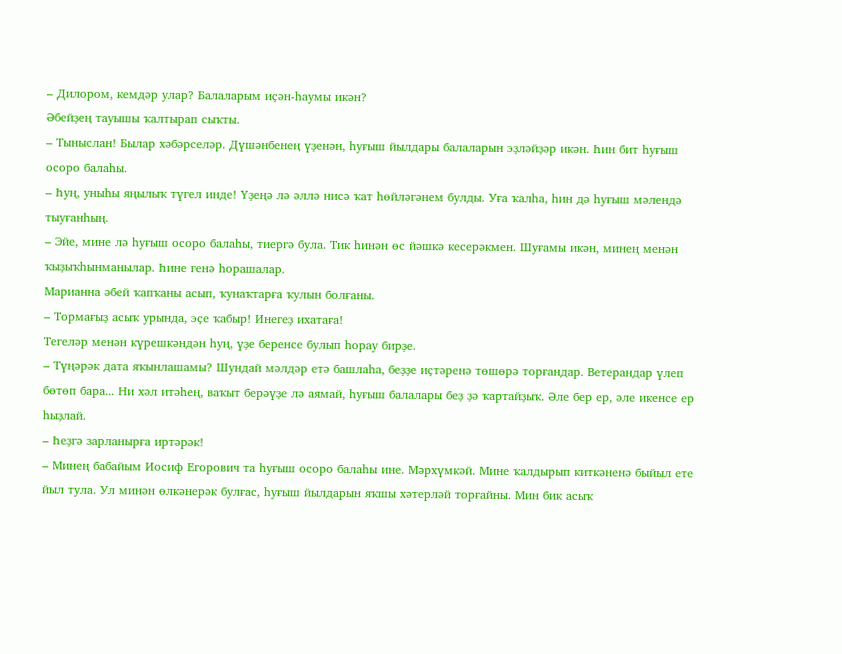– Дилором, кемдәр улар? Балаларым иҫән-һаумы икән?
Әбейҙең тауышы ҡалтырап сыҡты.
– Тыныслан! Былар хәбәрселәр. Дүшәнбенең үҙенән, һуғыш йылдары балаларын эҙләйҙәр икән. Һин бит һуғыш осоро балаһы.
– Һуң, уныһы яңылыҡ түгел инде! Үҙеңә лә әллә нисә ҡат һөйләгәнем булды. Уға ҡалһа, һин дә һуғыш мәлендә тыуғанһың.
– Эйе, мине лә һуғыш осоро балаһы, тиергә була. Тик һинән өс йәшкә кесерәкмен. Шуғамы икән, минең менән ҡыҙыҡһынманылар. Һине генә һорашалар.
Марианна әбей ҡапҡаны асып, ҡунаҡтарға ҡулын болғаны.
– Тормағыҙ асыҡ урында, эҫе ҡабыр! Инегеҙ ихатаға!
Тегеләр менән күрешкәндән һуң, үҙе беренсе булып һорау бирҙе.
– Түңәрәк дата яҡынлашамы? Шундай мәлдәр етә башлаһа, беҙҙе иҫтәренә төшөрә торғандар. Ветерандар үлеп бөтөп бара... Ни хәл итәһең, ваҡыт берәүҙе лә аямай, һуғыш балалары беҙ ҙә ҡартайҙыҡ. Әле бер ер, әле икенсе ер һыҙлай.
– Һеҙгә зарланырға иртәрәк!
– Минең бабайым Иосиф Егорович та һуғыш осоро балаһы ине. Мәрхүмкәй. Мине ҡалдырып киткәненә быйыл ете йыл тула. Ул минән өлкәнерәк булғас, һуғыш йылдарын яҡшы хәтерләй торғайны. Мин бик асыҡ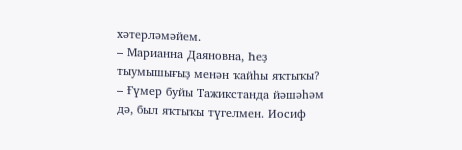хәтерләмәйем.
– Марианна Даяновна, Һеҙ тыумышығыҙ менән ҡайһы яҡтыҡы?
– Ғүмер буйы Тажикстанда йәшәһәм дә, был яҡтыҡы түгелмен. Иосиф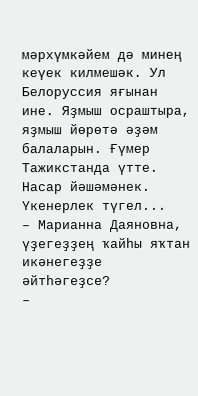мәрхүмкәйем дә минең кеүек килмешәк. Ул Белоруссия яғынан ине. Яҙмыш осраштыра, яҙмыш йөрөтә әҙәм балаларын. Ғүмер Тажикстанда үтте. Насар йәшәмәнек. Үкенерлек түгел...
– Марианна Даяновна, үҙегеҙҙең ҡайһы яҡтан икәнегеҙҙе әйтһәгеҙсе?
–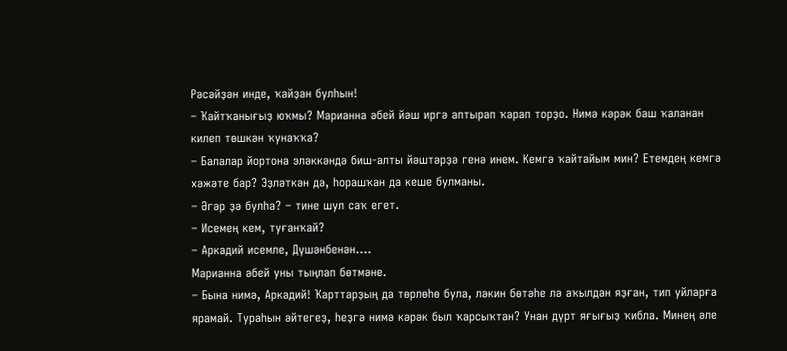Рәсәйҙән инде, ҡайҙан булһын!
– Ҡайтҡанығыҙ юҡмы? Марианна әбей йәш иргә аптырап ҡарап торҙо. Нимә кәрәк баш ҡаланан килеп төшкән ҡунаҡҡа?
– Балалар йортона эләккәндә биш-алты йәштәрҙә генә инем. Кемгә ҡайтайым мин? Етемдең кемгә хәжәте бар? Эҙләткән дә, һорашҡан да кеше булманы.
– Әгәр ҙә булһа? – тине шул саҡ егет.
– Исемең кем, туғанҡай?
– Аркадий исемле, Дүшәнбенән....
Марианна әбей уны тыңлап бөтмәне.
– Бына нимә, Аркадий! Ҡарттарҙың да төрлөһө була, ләкин бөтәһе лә аҡылдан яҙған, тип уйларға ярамай. Тураһын әйтегеҙ, һеҙгә нимә кәрәк был ҡарсыҡтан? Унан дүрт яғығыҙ ҡибла. Минең әле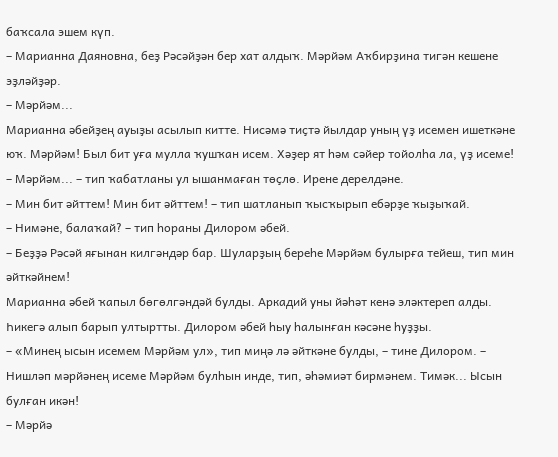баҡсала эшем күп.
– Марианна Даяновна, беҙ Рәсәйҙән бер хат алдыҡ. Мәрйәм Аҡбирҙина тигән кешене эҙләйҙәр.
– Мәрйәм...
Марианна әбейҙең ауыҙы асылып китте. Нисәмә тиҫтә йылдар уның үҙ исемен ишеткәне юҡ. Мәрйәм! Был бит уға мулла ҡушҡан исем. Хәҙер ят һәм сәйер тойолһа ла, үҙ исеме!
– Мәрйәм... – тип ҡабатланы ул ышанмаған төҫлө. Ирене дерелдәне.
– Мин бит әйттем! Мин бит әйттем! – тип шатланып ҡысҡырып ебәрҙе ҡыҙыҡай.
– Нимәне, балаҡай? – тип һораны Дилором әбей.
– Беҙҙә Рәсәй яғынан килгәндәр бар. Шуларҙың береһе Мәрйәм булырға тейеш, тип мин әйткәйнем!
Марианна әбей ҡапыл бөгөлгәндәй булды. Аркадий уны йәһәт кенә эләктереп алды. Һикегә алып барып ултыртты. Дилором әбей һыу һалынған кәсәне һуҙҙы.
– «Минең ысын исемем Мәрйәм ул», тип миңә лә әйткәне булды, – тине Дилором. – Нишләп мәрйәнең исеме Мәрйәм булһын инде, тип, әһәмиәт бирмәнем. Тимәк... Ысын булған икән!
– Мәрйә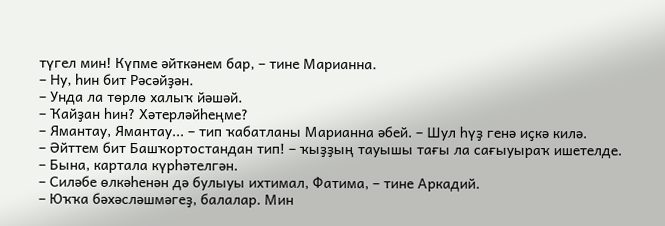түгел мин! Күпме әйткәнем бар, – тине Марианна.
– Ну, һин бит Рәсәйҙән.
– Унда ла төрлө халыҡ йәшәй.
– Ҡайҙан һин? Хәтерләйһеңме?
– Ямантау, Ямантау... – тип ҡабатланы Марианна әбей. – Шул һүҙ генә иҫкә килә.
– Әйттем бит Башҡортостандан тип! – ҡыҙҙың тауышы тағы ла сағыуыраҡ ишетелде. – Бына, картала күрһәтелгән.
– Силәбе өлкәһенән дә булыуы ихтимал, Фатима, – тине Аркадий.
– Юҡҡа бәхәсләшмәгеҙ, балалар. Мин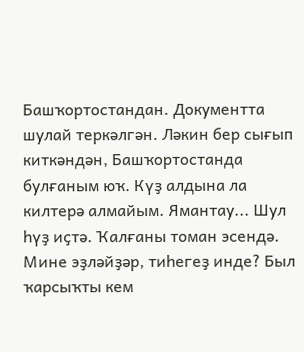Башҡортостандан. Документта шулай теркәлгән. Ләкин бер сығып киткәндән, Башҡортостанда булғаным юҡ. Күҙ алдына ла килтерә алмайым. Ямантау... Шул һүҙ иҫтә. Ҡалғаны томан эсендә. Мине эҙләйҙәр, тиһегеҙ инде? Был ҡарсыҡты кем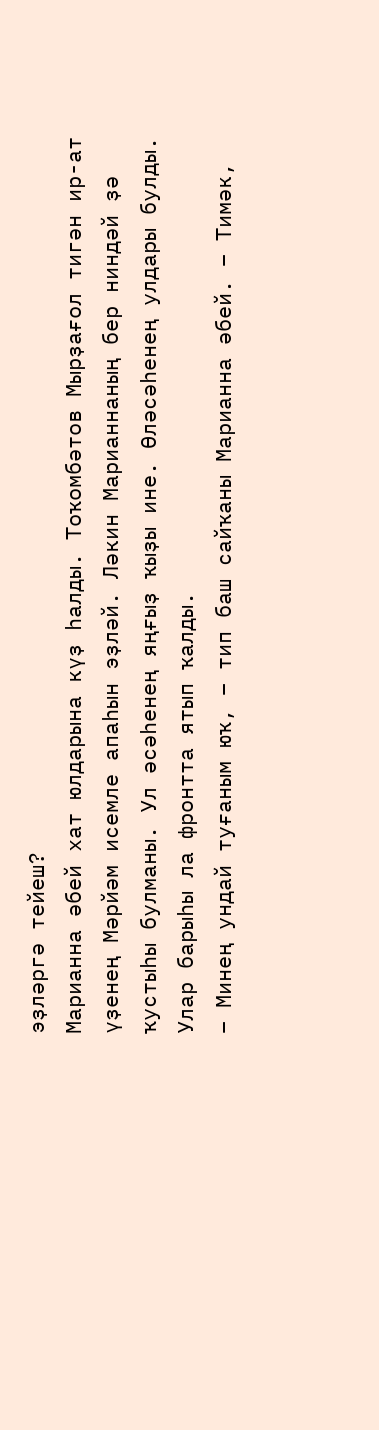эҙләргә тейеш?
Марианна әбей хат юлдарына күҙ һалды. Тоҡомбәтов Мырҙағол тигән ир-ат үҙенең Мәрйәм исемле апаһын эҙләй. Ләкин Марианнаның бер ниндәй ҙә ҡустыһы булманы. Ул әсәһенең яңғыҙ ҡыҙы ине. Өләсәһенең улдары булды. Улар барыһы ла фронтта ятып ҡалды.
– Минең ундай туғаным юҡ, – тип баш сайҡаны Марианна әбей. – Тимәк,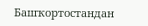Башҡортостандан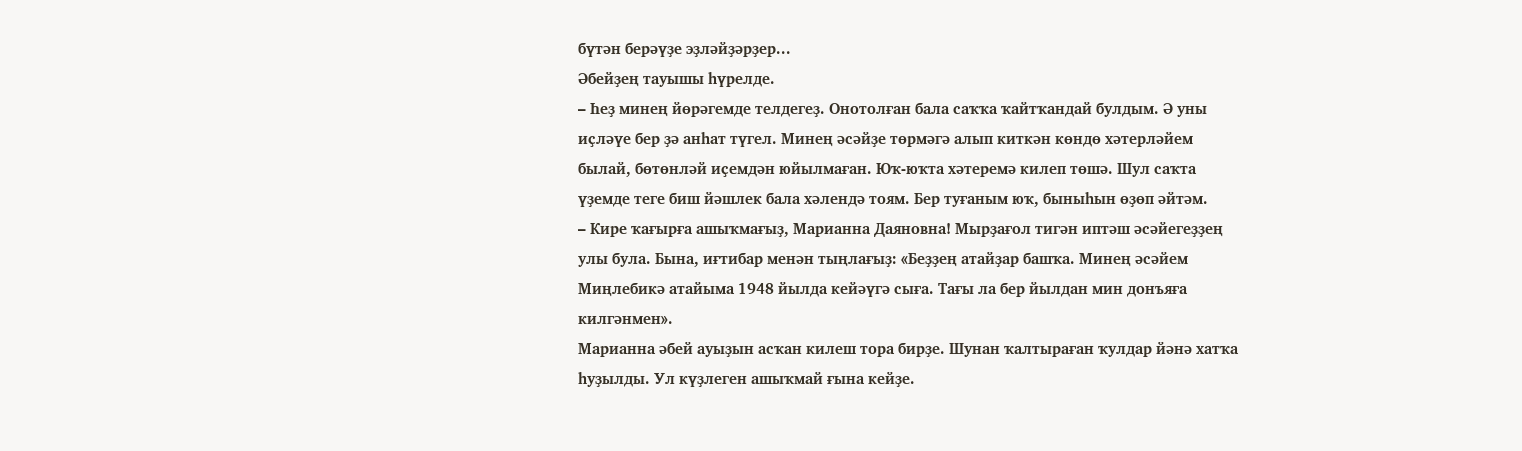бүтән берәүҙе эҙләйҙәрҙер...
Әбейҙең тауышы һүрелде.
– Һеҙ минең йөрәгемде телдегеҙ. Онотолған бала саҡҡа ҡайтҡандай булдым. Ә уны иҫләүе бер ҙә анһат түгел. Минең әсәйҙе төрмәгә алып киткән көндө хәтерләйем былай, бөтөнләй иҫемдән юйылмаған. Юҡ-юҡта хәтеремә килеп төшә. Шул саҡта үҙемде теге биш йәшлек бала хәлендә тоям. Бер туғаным юҡ, быныһын өҙөп әйтәм.
– Кире ҡағырға ашыҡмағыҙ, Марианна Даяновна! Мырҙағол тигән иптәш әсәйегеҙҙең улы була. Бына, иғтибар менән тыңлағыҙ: «Беҙҙең атайҙар башҡа. Минең әсәйем Миңлебикә атайыма 1948 йылда кейәүгә сыға. Тағы ла бер йылдан мин донъяға килгәнмен».
Марианна әбей ауыҙын асҡан килеш тора бирҙе. Шунан ҡалтыраған ҡулдар йәнә хатҡа һуҙылды. Ул күҙлеген ашыҡмай ғына кейҙе.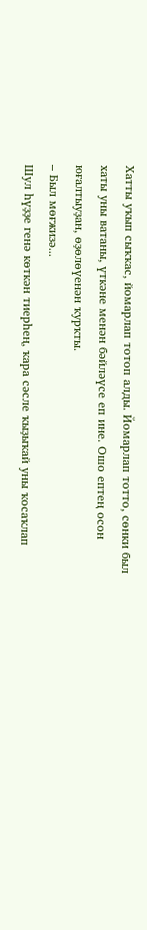Хатты уҡып сыҡҡас, йомарлап тотоп алды. Йомарлап тотто, сөнки был хаты уны ватаны, үткәне менән бәйләүсе еп ине. Ошо ептең осон юғалтыуҙан, өҙөлөүенән ҡурҡты.
– Был мөғжизә...
Шул һүҙҙе генә көткән тиерһең, ҡара сәсле ҡыҙыҡай уны ҡосаҡлап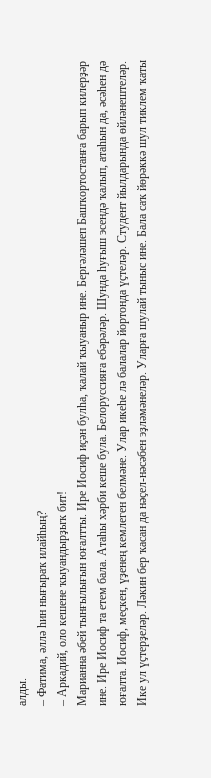алды.
– Фатима, әллә һин нығыраҡ илайһың?
– Аркадий, оло кешене ҡыуандырҙыҡ бит!
Марианна әбей тынғылығын юғалтты. Ире Иосиф иҫән булһа, ҡалай ҡыуаныр ине. Бергәләшеп Башҡортостанға барып килерҙәр ине. Ире Иосиф та етем бала. Атаһы хәрби кеше була. Белоруссияға ебәрәләр. Шунда һуғыш эсендә ҡалып, атаһын да, әсәһен дә юғалта. Иосиф, меҫкен, үҙенең кемлеген белмәне. Улар икеһе лә балалар йортонда үҫтеләр. Студент йылдарында өйләнештеләр. Ике ул үҫтерҙеләр. Ләкин бер ҡасан да нәҫел-нәсәбен эҙләмәнеләр. Уларға шулай тыныс ине. Бала саҡ йөрәккә шул тиклем ҡаты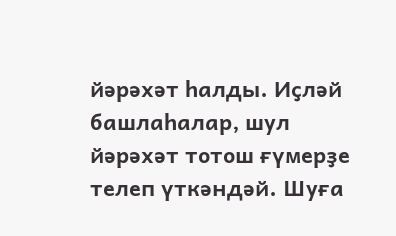йәрәхәт һалды. Иҫләй башлаһалар, шул йәрәхәт тотош ғүмерҙе телеп үткәндәй. Шуға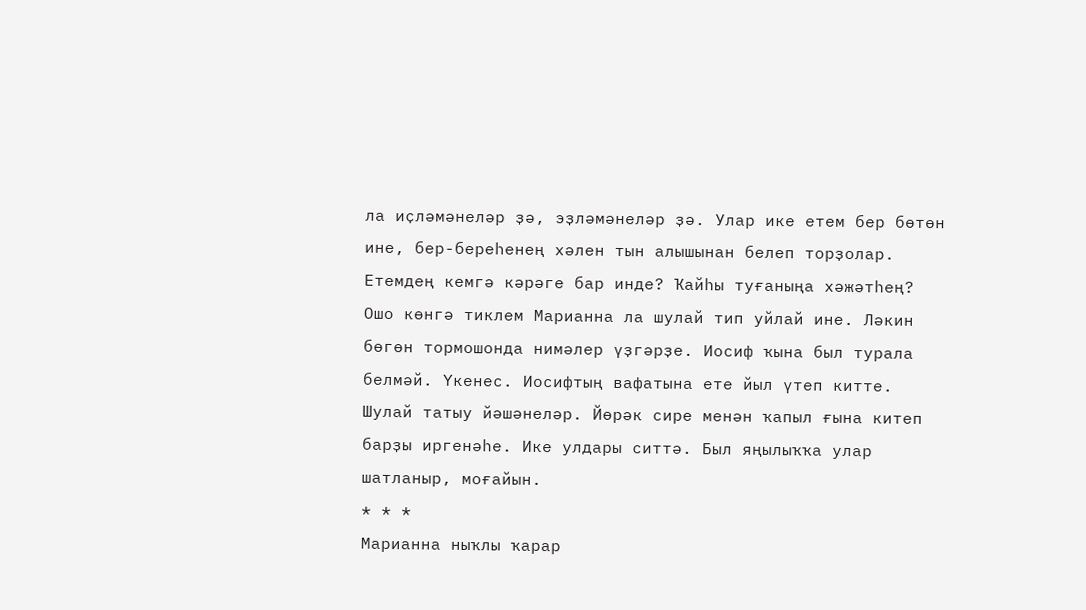ла иҫләмәнеләр ҙә, эҙләмәнеләр ҙә. Улар ике етем бер бөтөн ине, бер-береһенең хәлен тын алышынан белеп торҙолар. Етемдең кемгә кәрәге бар инде? Ҡайһы туғаныңа хәжәтһең? Ошо көнгә тиклем Марианна ла шулай тип уйлай ине. Ләкин бөгөн тормошонда нимәлер үҙгәрҙе. Иосиф ҡына был турала белмәй. Үкенес. Иосифтың вафатына ете йыл үтеп китте. Шулай татыу йәшәнеләр. Йөрәк сире менән ҡапыл ғына китеп барҙы иргенәһе. Ике улдары ситтә. Был яңылыҡҡа улар шатланыр, моғайын.
* * *
Марианна ныҡлы ҡарар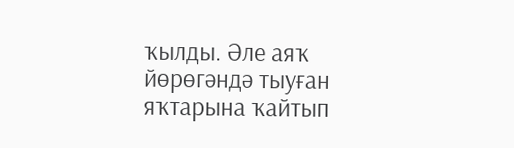ҡылды. Әле аяҡ йөрөгәндә тыуған яҡтарына ҡайтып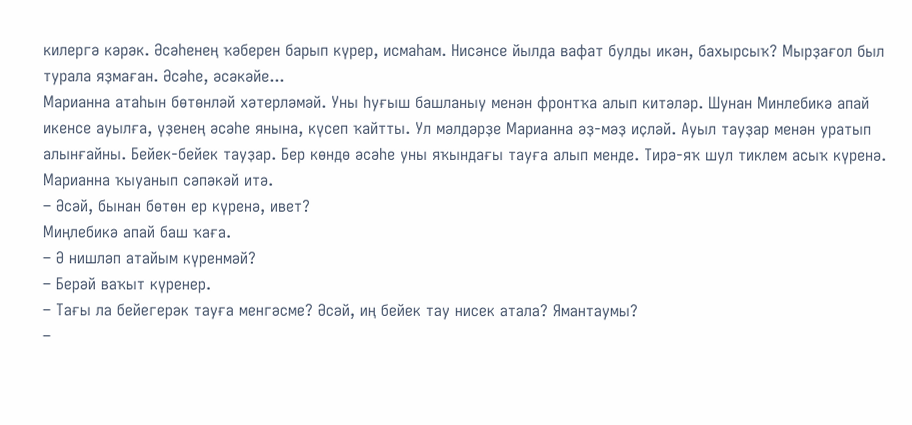килергә кәрәк. Әсәһенең ҡәберен барып күрер, исмаһам. Нисәнсе йылда вафат булды икән, бахырсыҡ? Мырҙағол был турала яҙмаған. Әсәһе, әсәкәйе...
Марианна атаһын бөтөнләй хәтерләмәй. Уны һуғыш башланыу менән фронтҡа алып китәләр. Шунан Минлебикә апай икенсе ауылға, үҙенең әсәһе янына, күсеп ҡайтты. Ул мәлдәрҙе Марианна әҙ-мәҙ иҫләй. Ауыл тауҙар менән уратып алынғайны. Бейек-бейек тауҙар. Бер көндө әсәһе уны яҡындағы тауға алып менде. Тирә-яҡ шул тиклем асыҡ күренә. Марианна ҡыуанып сәпәкәй итә.
– Әсәй, бынан бөтөн ер күренә, ивет?
Миңлебикә апай баш ҡаға.
– Ә нишләп атайым күренмәй?
– Берәй ваҡыт күренер.
– Тағы ла бейегерәк тауға менгәсме? Әсәй, иң бейек тау нисек атала? Ямантаумы?
–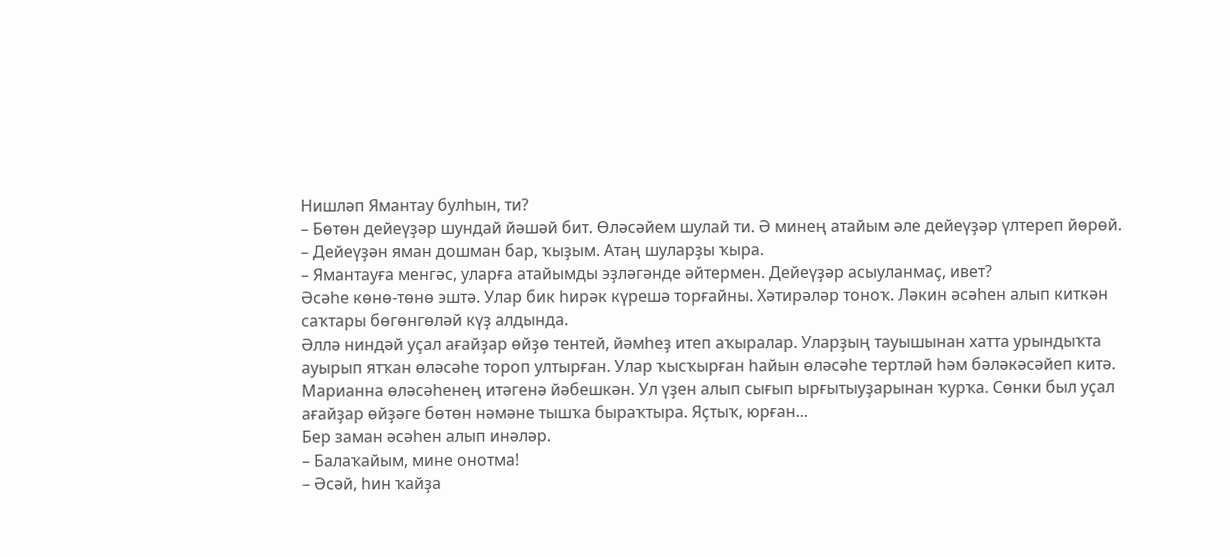Нишләп Ямантау булһын, ти?
– Бөтөн дейеүҙәр шундай йәшәй бит. Өләсәйем шулай ти. Ә минең атайым әле дейеүҙәр үлтереп йөрөй.
– Дейеүҙән яман дошман бар, ҡыҙым. Атаң шуларҙы ҡыра.
– Ямантауға менгәс, уларға атайымды эҙләгәнде әйтермен. Дейеүҙәр асыуланмаҫ, ивет?
Әсәһе көнө-төнө эштә. Улар бик һирәк күрешә торғайны. Хәтирәләр тоноҡ. Ләкин әсәһен алып киткән саҡтары бөгөнгөләй күҙ алдында.
Әллә ниндәй уҫал ағайҙар өйҙө тентей, йәмһеҙ итеп аҡыралар. Уларҙың тауышынан хатта урындыҡта ауырып ятҡан өләсәһе тороп ултырған. Улар ҡысҡырған һайын өләсәһе тертләй һәм бәләкәсәйеп китә. Марианна өләсәһенең итәгенә йәбешкән. Ул үҙен алып сығып ырғытыуҙарынан ҡурҡа. Сөнки был уҫал ағайҙар өйҙәге бөтөн нәмәне тышҡа быраҡтыра. Яҫтыҡ, юрған...
Бер заман әсәһен алып инәләр.
– Балаҡайым, мине онотма!
– Әсәй, һин ҡайҙа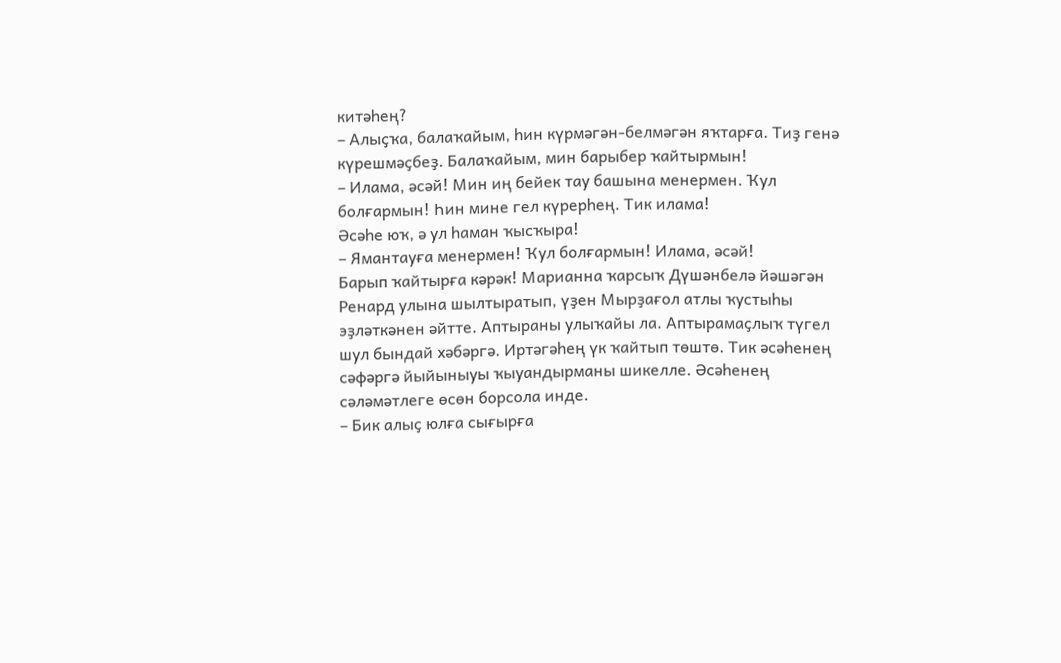китәһең?
– Алыҫҡа, балаҡайым, һин күрмәгән-белмәгән яҡтарға. Тиҙ генә күрешмәҫбеҙ. Балаҡайым, мин барыбер ҡайтырмын!
– Илама, әсәй! Мин иң бейек тау башына менермен. Ҡул болғармын! Һин мине гел күрерһең. Тик илама!
Әсәһе юҡ, ә ул һаман ҡысҡыра!
– Ямантауға менермен! Ҡул болғармын! Илама, әсәй!
Барып ҡайтырға кәрәк! Марианна ҡарсыҡ Дүшәнбелә йәшәгән Ренард улына шылтыратып, үҙен Мырҙағол атлы ҡустыһы эҙләткәнен әйтте. Аптыраны улыҡайы ла. Аптырамаҫлыҡ түгел шул бындай хәбәргә. Иртәгәһең үк ҡайтып төштө. Тик әсәһенең сәфәргә йыйыныуы ҡыуандырманы шикелле. Әсәһенең сәләмәтлеге өсөн борсола инде.
– Бик алыҫ юлға сығырға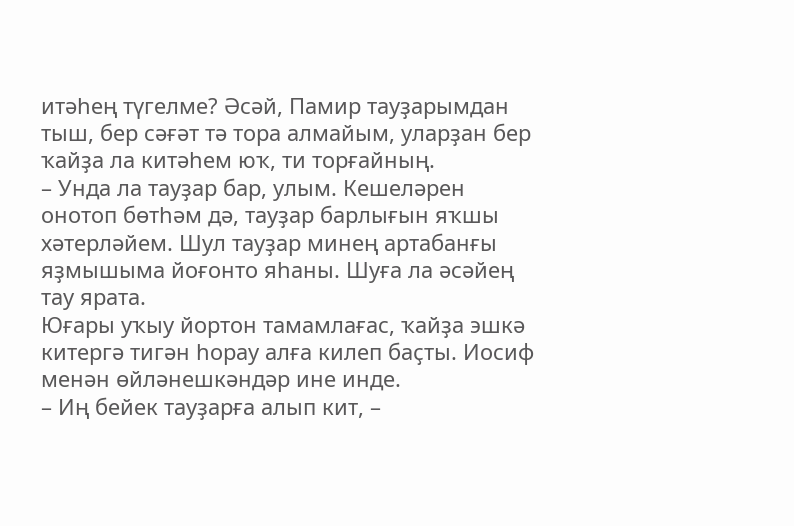итәһең түгелме? Әсәй, Памир тауҙарымдан тыш, бер сәғәт тә тора алмайым, уларҙан бер ҡайҙа ла китәһем юҡ, ти торғайның.
– Унда ла тауҙар бар, улым. Кешеләрен онотоп бөтһәм дә, тауҙар барлығын яҡшы хәтерләйем. Шул тауҙар минең артабанғы яҙмышыма йоғонто яһаны. Шуға ла әсәйең тау ярата.
Юғары уҡыу йортон тамамлағас, ҡайҙа эшкә китергә тигән һорау алға килеп баҫты. Иосиф менән өйләнешкәндәр ине инде.
– Иң бейек тауҙарға алып кит, –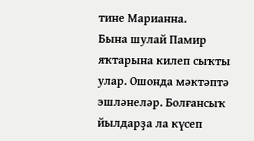тине Марианна.
Бына шулай Памир яҡтарына килеп сыҡты улар. Ошонда мәктәптә эшләнеләр. Болғансыҡ йылдарҙа ла күсеп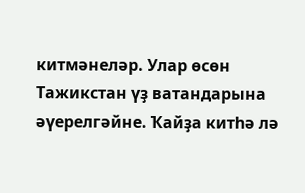китмәнеләр. Улар өсөн Тажикстан үҙ ватандарына әүерелгәйне. Ҡайҙа китһә лә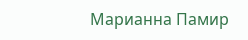Марианна Памир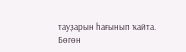тауҙарын һағынып ҡайта.
Бөгөн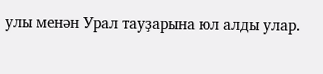улы менән Урал тауҙарына юл алды улар.